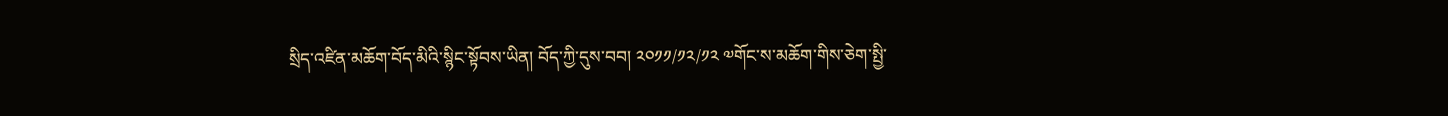སྲིད་འཛིན་མཆོག་བོད་མིའི་སྙིང་སྟོབས་ཡིན། བོད་ཀྱི་དུས་བབ། ༢༠༡༡/༡༢/༡༢ ༧གོང་ས་མཆོག་གིས་ཅེག་སྤྱི་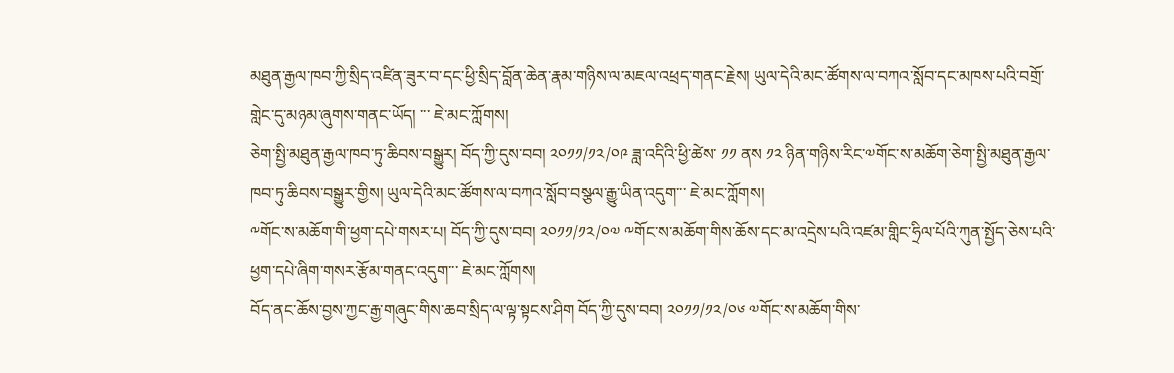མཐུན་རྒྱལ་ཁབ་ཀྱི་སྲིད་འཛིན་ཟུར་བ་དང་ཕྱི་སྲིད་བློན་ཆེན་རྣམ་གཉིས་ལ་མཇལ་འཕྲད་གནང་རྗེས། ཡུལ་དེའི་མང་ཚོགས་ལ་བཀའ་སློབ་དང་མཁས་པའི་བགྲོ་གླེང་དུ་མཉམ་ཞུགས་གནང་ཡོད། ་་་ ཇེ་མང་ཀློགས།
ཅེག་སྤྱི་མཐུན་རྒྱལ་ཁབ་ཏུ་ཆིབས་བསྒྱུར། བོད་ཀྱི་དུས་བབ། ༢༠༡༡/༡༢/༠༩ ཟླ་འདིའི་ཕྱི་ཚེས་ ༡༡ ནས ༡༢ ཉིན་གཉིས་རིང་༧གོང་ས་མཆོག་ཅེག་སྤྱི་མཐུན་རྒྱལ་ཁབ་ཏུ་ཆིབས་བསྒྱུར་གྱིས། ཡུལ་དེའི་མང་ཚོགས་ལ་བཀའ་སློབ་བསྩལ་རྒྱུ་ཡིན་འདུག་་་ ཇེ་མང་ཀློགས།
༸གོང་ས་མཆོག་གི་ཕྱག་དཔེ་གསར་པ། བོད་ཀྱི་དུས་བབ། ༢༠༡༡/༡༢/༠༧ ༸གོང་ས་མཆོག་གིས་ཆོས་དང་མ་འདྲེས་པའི་འཛམ་གླིང་ཧྲིལ་པོའི་ཀུན་སྤྱོད་ཅེས་པའི་ཕྱག་དཔེ་ཞིག་གསར་རྩོམ་གནང་འདུག་་་ ཇེ་མང་ཀློགས།
བོད་ནང་ཆོས་བྱས་ཀྱང་རྒྱ་གཞུང་གིས་ཆབ་སྲིད་ལ་ལྟ་སྟངས་ཤིག བོད་ཀྱི་དུས་བབ། ༢༠༡༡/༡༢/༠༦ ༧གོང་ས་མཆོག་གིས་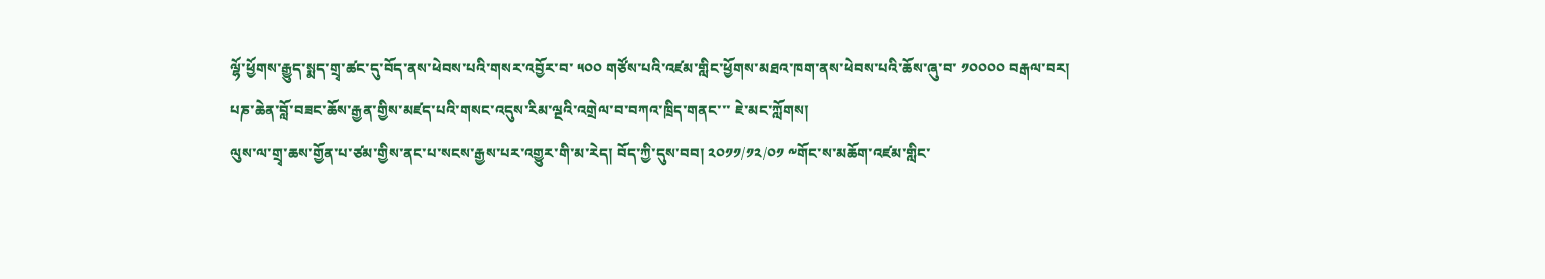ལྷོ་ཕྱོགས་རྒྱུད་སྨད་གྲྭ་ཚང་དུ་བོད་ནས་ཕེབས་པའི་གསར་འབྱོར་བ་ ༥༠༠ གཙོས་པའི་འཛམ་གླིང་ཕྱོགས་མཐའ་ཁག་ནས་ཕེབས་པའི་ཆོས་ཞུ་བ་ ༡༠༠༠༠ བརྒལ་བར། པཎ་ཆེན་བློ་བཟང་ཆོས་རྒྱན་གྱིས་མཛད་པའི་གསང་འདུས་རིམ་ལྔའི་འགྲེལ་བ་བཀའ་ཁྲིད་གནང་་་ ཇེ་མང་ཀློགས།
ལུས་ལ་གྲྭ་ཆས་གྱོན་པ་ཙམ་གྱིས་ནང་པ་སངས་རྒྱས་པར་འགྱུར་གི་མ་རེད། བོད་ཀྱི་དུས་བབ། ༢༠༡༡/༡༢/༠༡ ༸གོང་ས་མཆོག་འཛམ་གླིང་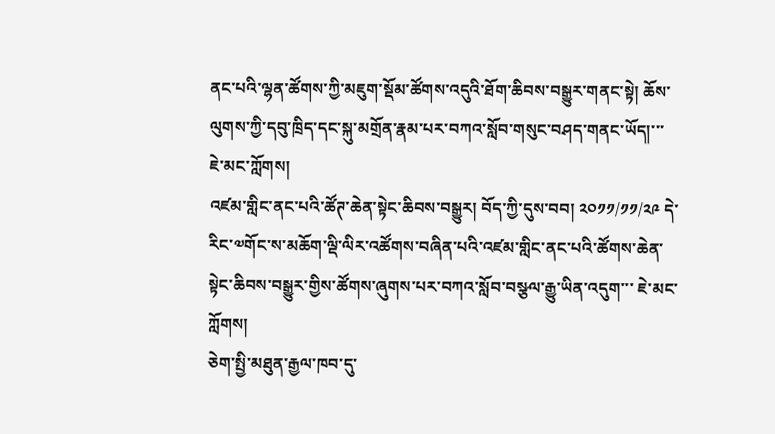ནང་པའི་ལྷན་ཚོགས་ཀྱི་མཇུག་སྡོམ་ཚོགས་འདུའི་ཐོག་ཆིབས་བསྒྱུར་གནང་སྟེ། ཆོས་ལུགས་ཀྱི་དབུ་ཁྲིད་དང་སྐུ་མགྲོན་རྣམ་པར་བཀའ་སློབ་གསུང་བཤད་གནང་ཡོད།་་་ ཇེ་མང་ཀློགས།
འཛམ་གླིང་ནང་པའི་ཚོཊ་ཆེན་སྟེང་ཆིབས་བསྒྱུར། བོད་ཀྱི་དུས་བབ། ༢༠༡༡/༡༡/༢༩ དེ་ རིང་༧གོང་ས་མཆོག་ལྡི་ལིར་འཚོགས་བཞིན་པའི་འཛམ་གླིང་ནང་པའི་ཚོགས་ཆེན་སྟེང་ཆིབས་བསྒྱུར་གྱིས་ཚོགས་ཞུགས་པར་བཀའ་སློབ་བསྩལ་རྒྱུ་ཡིན་འདུག་་་ ཇེ་མང་ཀློགས།
ཅེག་སྤྱི་མཐུན་རྒྱལ་ཁབ་དུ་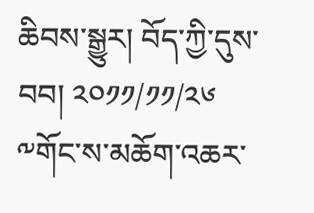ཆིབས་སྒྱུར། བོད་ཀྱི་དུས་བབ། ༢༠༡༡/༡༡/༢༦ ༸གོང་ས་མཆོག་འཆར་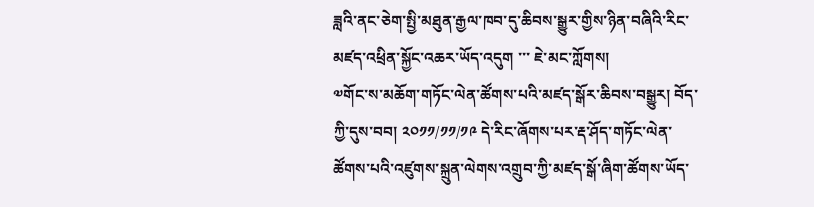ཟླའི་ནང་ཅེག་སྤྱི་མཐུན་རྒྱལ་ཁབ་དུ་ཆིབས་སྒྱུར་གྱིས་ཉིན་བཞིའི་རིང་མཛད་འཕྲིན་སྐྱོང་འཆར་ཡོད་འདུག ་་་ ཇེ་མང་ཀློགས།
༧གོང་ས་མཆོག་གཏོང་ལེན་ཚོགས་པའི་མཛད་སྒོར་ཆིབས་བསྒྱུར། བོད་ཀྱི་དུས་བབ། ༢༠༡༡/༡༡/༡༩ དེ་རིང་ཞོགས་པར་རྡ་ཤོད་གཏོང་ལེན་ཚོགས་པའི་འཛུགས་སྐྲུན་ལེགས་འགྲུབ་ཀྱི་མཛད་སྒོ་ཞིག་ཚོགས་ཡོད་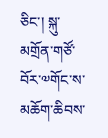ཅིང་། སྐུ་མགྲོན་གཙོ་བོར་༧གོང་ས་མཆོག་ཆིབས་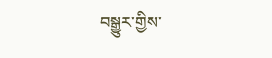བསྒྱུར་གྱིས་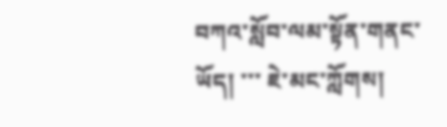བཀའ་སློབ་ལམ་སྟོན་གནང་ཡོད། ་་་ ཇེ་མང་ཀློགས།